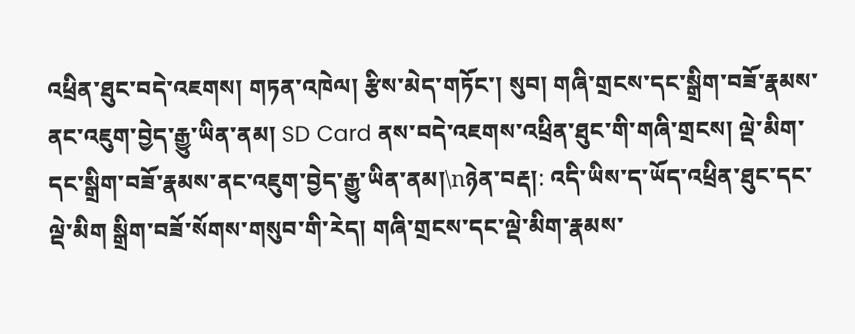འཕྲིན་ཐུང་བདེ་འཇགས། གཏན་འཁེལ། རྩིས་མེད་གཏོང་། སུབ། གཞི་གྲངས་དང་སྒྲིག་བཟོ་རྣམས་ནང་འཇུག་བྱེད་རྒྱུ་ཡིན་ནམ། SD Card ནས་བདེ་འཇགས་འཕྲིན་ཐུང་གི་གཞི་གྲངས། ལྡེ་མིག་དང་སྒྲིག་བཟོ་རྣམས་ནང་འཇུག་བྱེད་རྒྱུ་ཡིན་ནམ།\nཉེན་བརྡ།: འདི་ཡིས་ད་ཡོད་འཕྲིན་ཐུང་དང་ལྡེ་མིག སྒྲིག་བཟོ་སོགས་གསུབ་གི་རེད། གཞི་གྲངས་དང་ལྡེ་མིག་རྣམས་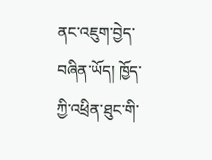ནང་འཇུག་བྱེད་བཞིན་ཡོད། ཁྱོད་ཀྱི་འཕྲིན་ཐུང་གི་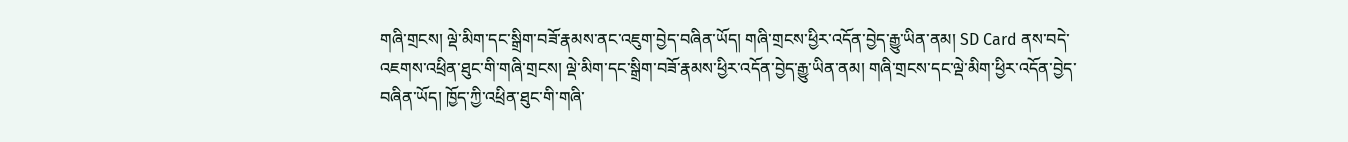གཞི་གྲངས། ལྡེ་མིག་དང་སྒྲིག་བཟོ་རྣམས་ནང་འཇུག་བྱེད་བཞིན་ཡོད། གཞི་གྲངས་ཕྱིར་འདོན་བྱེད་རྒྱུ་ཡིན་ནམ། SD Card ནས་བདེ་འཇགས་འཕྲིན་ཐུང་གི་གཞི་གྲངས། ལྡེ་མིག་དང་སྒྲིག་བཟོ་རྣམས་ཕྱིར་འདོན་བྱེད་རྒྱུ་ཡིན་ནམ། གཞི་གྲངས་དང་ལྡེ་མིག་ཕྱིར་འདོན་བྱེད་བཞིན་ཡོད། ཁྱོད་ཀྱི་འཕྲིན་ཐུང་གི་གཞི་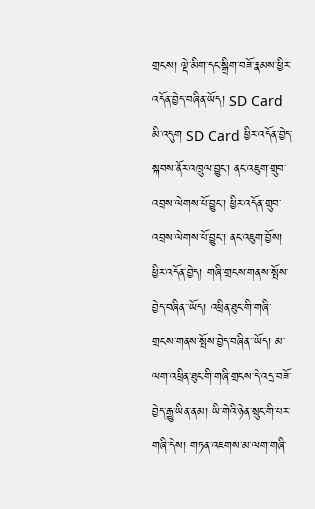གྲངས། ལྡེ་མིག་དང་སྒྲིག་བཟོ་རྣམས་ཕྱིར་འདོན་བྱེད་བཞིན་ཡོད། SD Card མི་འདུག SD Card ཕྱིར་འདོན་བྱེད་སྐབས་ནོར་འཁྲུལ་བྱུང་། ནང་འཇུག་གྲུབ་འབྲས་ལེགས་པོ་བྱུང་། ཕྱིར་འདོན་གྲུབ་འབྲས་ལེགས་པོ་བྱུང་། ནང་འཇུག་བྱོས། ཕྱིར་འདོན་བྱེད། གཞི་གྲངས་གནས་སྤོས་བྱེད་བཞིན་་ཡོད། འཕྲིན་ཐུང་གི་གཞི་གྲངས་གནས་སྤོས་བྱེད་བཞིན་་ཡོད། མ་ལག་འཕྲིན་ཐུང་གི་གཞི་གྲངས་དེ་འདྲ་བཟོ་བྱེད་རྒྱུ་ཡིན་ནམ། ཡི་གེའི་ཉེན་སྲུང་གི་པར་གཞི་དེས། གཏན་འཇགས་མ་ལག་གཞི་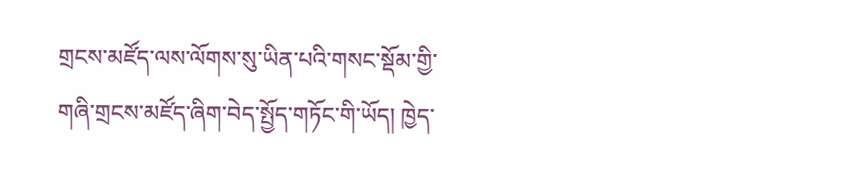གྲངས་མཛོད་ལས་ལོགས་སུ་ཡིན་པའི་གསང་སྡོམ་གྱི་གཞི་གྲངས་མཛོད་ཞིག་བེད་སྤྱོད་གཏོང་གི་ཡོད། ཁྱེད་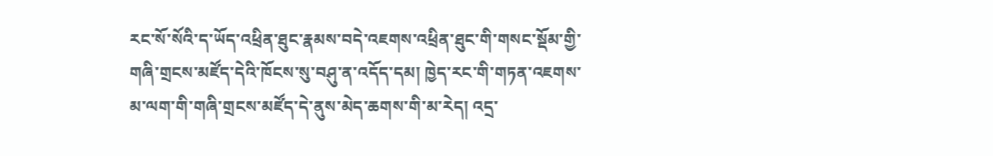རང་སོ་སོའི་ད་ཡོད་འཕྲིན་ཐུང་རྣམས་བདེ་འཇགས་འཕྲིན་ཐུང་གི་གསང་སྡོམ་གྱི་གཞི་གྲངས་མཛོད་དེའི་ཁོངས་སུ་བཤུ་ན་འདོད་དམ། ཁྱེད་རང་གི་གཏན་འཇགས་མ་ལག་གི་གཞི་གྲངས་མཛོད་དེ་ནུས་མེད་ཆགས་གི་མ་རེད། འདྲ་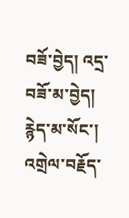བཟོ་བྱེད། འདྲ་བཟོ་མ་བྱེད། རྙེད་མ་སོང་། འགྲེལ་བརྗོད་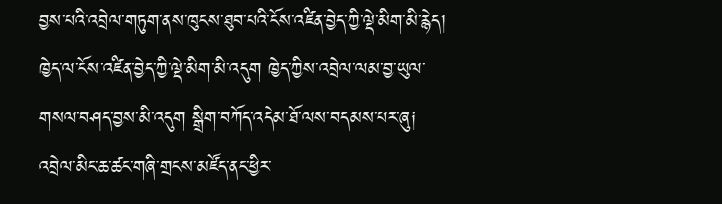བྱས་པའི་འབྲེལ་གཏུག་ནས་ཁུངས་ཐུབ་པའི་ངོས་འཛིན་བྱེད་ཀྱི་ལྡེ་མིག་མི་རྙེད། ཁྱེད་ལ་ངོས་འཛིན་བྱེད་ཀྱི་ལྡེ་མིག་མི་འདུག ཁྱེད་ཀྱིས་འབྲེལ་ལམ་བྱ་ཡུལ་གསལ་བཤད་བྱས་མི་འདུག སྒྲིག་བཀོད་འདེམ་ཐོ་ལས་བདམས་པར་ཞུ༏ འབྲེལ་མིང་ཆ་ཚང་གཞི་གྲངས་མཛོད་ནང་ཕྱིར་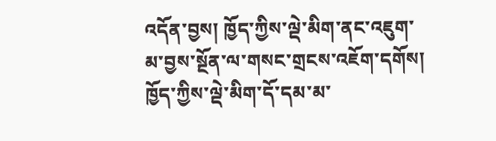འདོན་བྱས། ཁྱོད་ཀྱིས་ལྡེ་མིག་ནང་འཇུག་མ་བྱས་སྔོན་ལ་གསང་གྲངས་འཇོག་དགོས། ཁྱོད་ཀྱིས་ལྡེ་མིག་དོ་དམ་མ་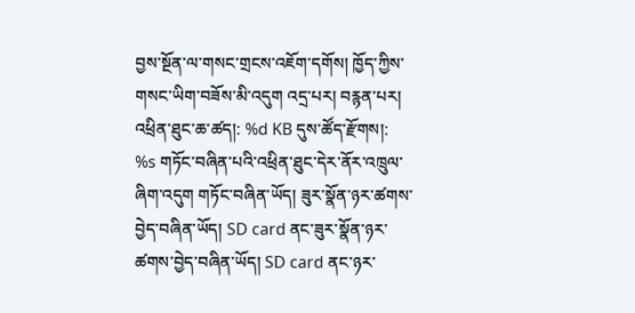བྱས་སྔོན་ལ་གསང་གྲངས་འཇོག་དགོས། ཁྱོད་ཀྱིས་གསང་ཡིག་བཟོས་མི་འདུག འདྲ་པར། བརྙན་པར། འཕྲིན་ཐུང་ཆ་ཚད།: %d KB དུས་ཚོད་རྫོགས།: %s གཏོང་བཞིན་པའི་འཕྲིན་ཐུང་དེར་ནོར་འཁྲུལ་ཞིག་འདུག གཏོང་བཞིན་ཡོད། ཟུར་སྣོན་ཉར་ཚགས་བྱེད་བཞིན་ཡོད། SD card ནང་ཟུར་སྣོན་ཉར་ཚགས་བྱེད་བཞིན་ཡོད། SD card ནང་ཉར་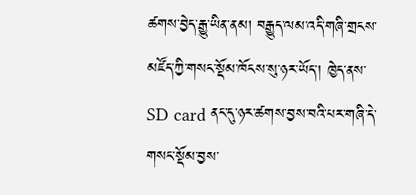ཚགས་བྱེད་རྒྱུ་ཡིན་ནམ། བརྒྱུད་ལམ་འདི་གཞི་གྲངས་མཛོད་ཀྱི་གསང་སྡོམ་ཁོངས་སུ་ཉར་ཡོད་། ཁྱེད་ནས་ SD card ནང་དུ་ཉར་ཚགས་བྱས་བའི་པར་གཞི་དེ་གསང་སྡོམ་བྱས་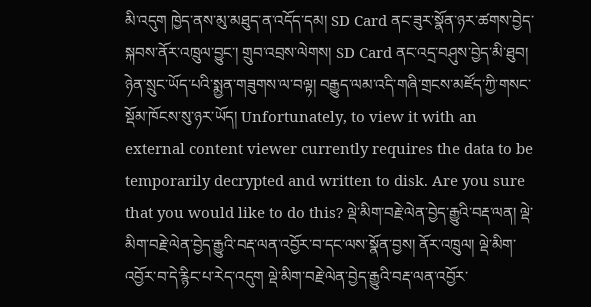མི་འདུག ཁྱེད་ནས་མུ་མཐུད་ན་འདོད་དམ། SD Card ནང་ཟུར་སྣོན་ཉར་ཚགས་བྱེད་སྐབས་ནོར་འཁྲུལ་བྱུང་། གྲུབ་འབྲས་ལེགས། SD Card ནང་འདྲ་བཤུས་བྱེད་མི་ཐུབ། ཉེན་སྲུང་ཡོད་པའི་སྨྱན་གཟུགས་ལ་བལྟ། བརྒྱུད་ལམ་འདི་གཞི་གྲངས་མཛོད་ཀྱི་གསང་སྡོམ་ཁོངས་སུ་ཉར་ཡོད། Unfortunately, to view it with an external content viewer currently requires the data to be temporarily decrypted and written to disk. Are you sure that you would like to do this? ལྡེ་མིག་བརྗེ་ལེན་བྱེད་རྒྱུའི་བརྡ་ལན། ལྡེ་མིག་བརྗེ་ལེན་བྱེད་རྒྱུའི་བརྡ་ལན་འབྱོར་བ་དང་ལས་སྣོན་བྱས། ནོར་འཁྲུལ། ལྡེ་མིག་འབྱོར་བ་དེ་རྙིང་པ་རེད་འདུག ལྡེ་མིག་བརྗེ་ལེན་བྱེད་རྒྱུའི་བརྡ་ལན་འབྱོར་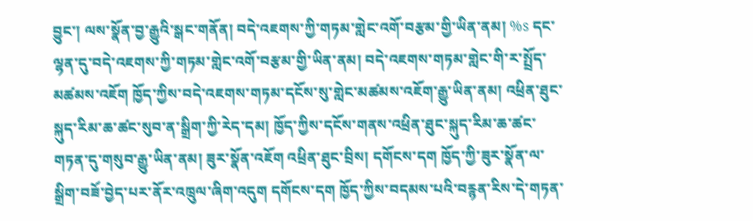བྱུང་། ལས་སྣོན་བྱ་རྒྱུའི་སྒང་གནོན། བདེ་འཇགས་ཀྱི་གཏམ་གླེང་འགོ་བརྩམ་གྱི་ཡིན་ནམ། %s དང་ལྷན་དུ་བདེ་འཇགས་ཀྱི་གཏམ་གླེང་འགོ་བརྩམ་གྱི་ཡིན་ནམ། བདེ་འཇགས་གཏམ་གླེང་གི་ར་སྤྲོད་མཚམས་འཇོག ཁྱོད་ཀྱིས་བདེ་འཇགས་གཏམ་དངོས་སུ་གླེང་མཚམས་འཇོག་རྒྱུ་ཡིན་ནམ། འཕྲིན་ཐུང་སྐུད་རིམ་ཆ་ཚང་སུབ་ན་སྒྲིག་ཀྱི་རེད་དམ། ཁྱོད་ཀྱིས་དངོས་གནས་འཕྲིན་ཐུང་སྐུད་རིམ་ཆ་ཚང་གཏན་དུ་གསུབ་རྒྱུ་ཡིན་ནམ། ཟུར་སྣོན་འཇོག འཕྲིན་ཐུང་བྲིས། དགོངས་དག ཁྱོད་ཀྱི་ཟུར་སྣོན་ལ་སྒྲིག་བཟོ་བྱེད་པར་ནོར་འཁྲུལ་ཞིག་འདུག དགོངས་དག ཁྱོད་ཀྱིས་བདམས་པའི་བརྙན་རིས་དེ་གཏན་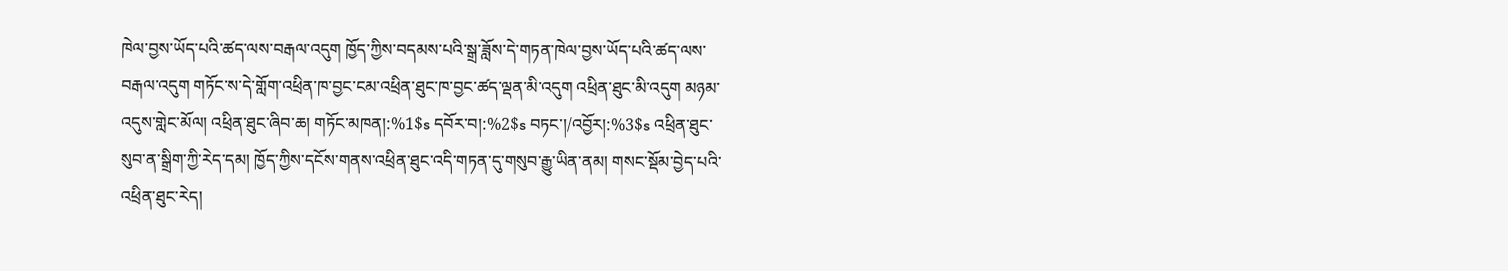ཁེལ་བྱས་ཡོད་པའི་ཚད་ལས་བརྒལ་འདུག ཁྱོད་ཀྱིས་བདམས་པའི་སྒྲ་ཟློས་དེ་གཏན་ཁེལ་བྱས་ཡོད་པའི་ཚད་ལས་བརྒལ་འདུག གཏོང་ས་དེ་གློག་འཕྲིན་ཁ་བྱང་ངམ་འཕྲིན་ཐུང་ཁ་བྱང་ཚད་ལྡན་མི་འདུག འཕྲིན་ཐུང་མི་འདུག མཉམ་འདུས་གླེང་མོལ། འཕྲིན་ཐུང་ཞིབ་ཆ། གཏོང་མཁན།:%1$s དབོར་བ།:%2$s བཏང་།/འབྱོར།:%3$s འཕྲིན་ཐུང་སུབ་ན་སྒྲིག་ཀྱི་རེད་དམ། ཁྱོད་ཀྱིས་དངོས་གནས་འཕྲིན་ཐུང་འདི་གཏན་དུ་གསུབ་རྒྱུ་ཡིན་ནམ། གསང་སྡོམ་བྱེད་པའི་འཕྲིན་ཐུང་རེད།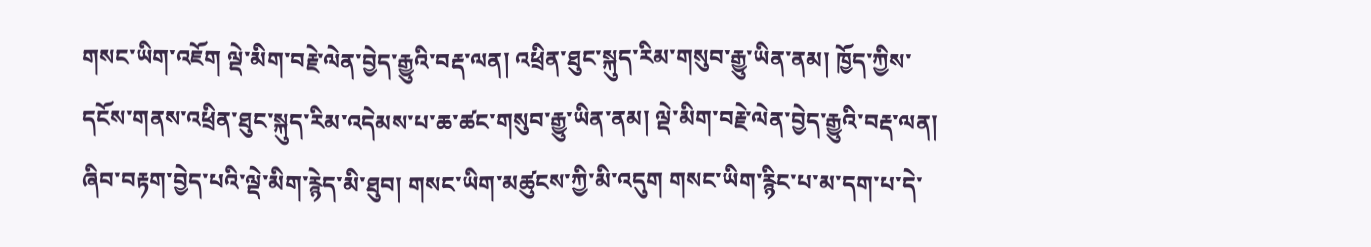གསང་ཡིག་འཇོག ལྡེ་མིག་བརྗེ་ལེན་བྱེད་རྒྱུའི་བརྡ་ལན། འཕྲིན་ཐུང་སྐུད་རིམ་གསུབ་རྒྱུ་ཡིན་ནམ། ཁྱོད་ཀྱིས་དངོས་གནས་འཕྲིན་ཐུང་སྐུད་རིམ་འདེམས་པ་ཆ་ཚང་གསུབ་རྒྱུ་ཡིན་ནམ། ལྡེ་མིག་བརྗེ་ལེན་བྱེད་རྒྱུའི་བརྡ་ལན། ཞིབ་བརྟག་བྱེད་པའི་ལྡེ་མིག་རྙེད་མི་ཐུབ། གསང་ཡིག་མཚུངས་ཀྱི་མི་འདུག གསང་ཡིག་རྙིང་པ་མ་དག་པ་དེ་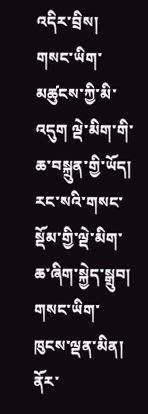འདིར་བྲིས། གསང་ཡིག་མཚུངས་ཀྱི་མི་འདུག ལྡེ་མིག་གི་ཆ་བསྐྲུན་གྱི་ཡོད། རང་སའི་གསང་སྡོམ་གྱི་ལྡེ་མིག་ཆ་ཞིག་སྐྱེད་སྒྲུབ། གསང་ཡིག་ཁུངས་ལྡན་མིན། ནོར་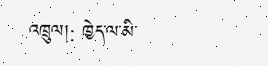འཁྲུལ།: ཁྱེད་ལ་མི་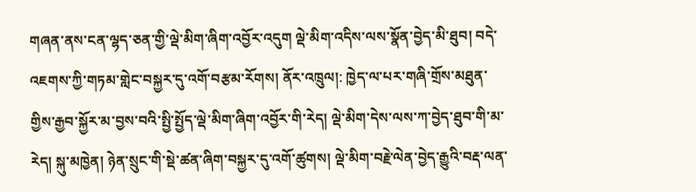གཞན་ནས་ངན་ལྷད་ཅན་གྱི་ལྡེ་མིག་ཞིག་འབྱོར་འདུག ལྡེ་མིག་འདིས་ལས་སྣོན་བྱེད་མི་ཐུབ། བདེ་འཇགས་ཀྱི་གཏམ་གླེང་བསྐྱར་དུ་འགོ་བརྩམ་རོགས། ནོར་འཁྲུལ།: ཁྱེད་ལ་པར་གཞི་གྲོས་མཐུན་གྱིས་རྒྱབ་སྐྱོར་མ་བྱས་བའི་སྤྱི་སྤྱོད་ལྡེ་མིག་ཞིག་འབྱོར་གི་རེད། ལྡེ་མིག་དེས་ལས་ཀ་བྱེད་ཐུབ་གི་མ་རེད། སྐུ་མཁྱེན། ཉེན་སྲུང་གི་སྡེ་ཚན་ཞིག་བསྐྱར་དུ་འགོ་ཚུགས། ལྡེ་མིག་བརྗེ་ལེན་བྱེད་རྒྱུའི་བརྡ་ལན་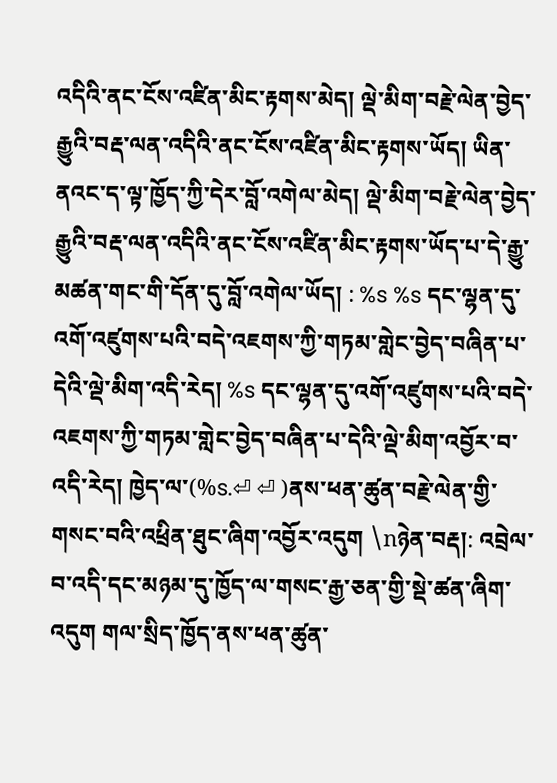འདིའི་ནང་ངོས་འཛིན་མིང་རྟགས་མེད། ལྡེ་མིག་བརྗེ་ལེན་བྱེད་རྒྱུའི་བརྡ་ལན་འདིའི་ནང་ངོས་འཛིན་མིང་རྟགས་ཡོད། ཡིན་ནའང་ད་ལྟ་ཁྱོད་ཀྱི་དེར་བློ་འགེལ་མེད། ལྡེ་མིག་བརྗེ་ལེན་བྱེད་རྒྱུའི་བརྡ་ལན་འདིའི་ནང་ངོས་འཛིན་མིང་རྟགས་ཡོད་པ་དེ་རྒྱུ་མཚན་གང་གི་དོན་དུ་བློ་འགེལ་ཡོད། : %s %s དང་ལྷན་དུ་འགོ་འཛུགས་པའི་བདེ་འཇགས་ཀྱི་གཏམ་གླེང་བྱེད་བཞིན་པ་དེའི་ལྡེ་མིག་འདི་རེད། %s དང་ལྷན་དུ་འགོ་འཛུགས་པའི་བདེ་འཇགས་ཀྱི་གཏམ་གླེང་བྱེད་བཞིན་པ་དེའི་ལྡེ་མིག་འབྱོར་བ་འདི་རེད། ཁྱེད་ལ་(%s.⏎ ⏎ )ནས་ཕན་ཚུན་བརྗེ་ལེན་གྱི་གསང་བའི་འཕྲིན་ཐུང་ཞིག་འབྱོར་འདུག \nཉེན་བརྡ།: འབྲེལ་བ་འདི་དང་མཉམ་དུ་ཁྱོད་ལ་གསང་རྒྱ་ཅན་གྱི་སྡེ་ཚན་ཞིག་འདུག གལ་སྲིད་ཁྱོད་ནས་ཕན་ཚུན་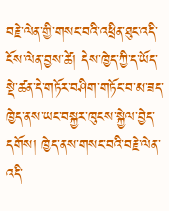བརྗེ་ལེན་གྱི་གསང་བའི་འཕྲིན་ཐུང་འདི་ངོས་ལེན་བྱས་ཚེ། དེས་ཁྱེད་ཀྱི་ད་ཡོད་སྡེ་ཚན་དེ་གཏོར་བཤིག་གཏོང་བ་མ་ཟད་ཁྱེད་ནས་ཡང་བསྐྱར་ཁུངས་སྐྱེལ་བྱེད་དགོས། ཁྱེད་ནས་གསང་བའི་བརྗེ་ལེན་འདི་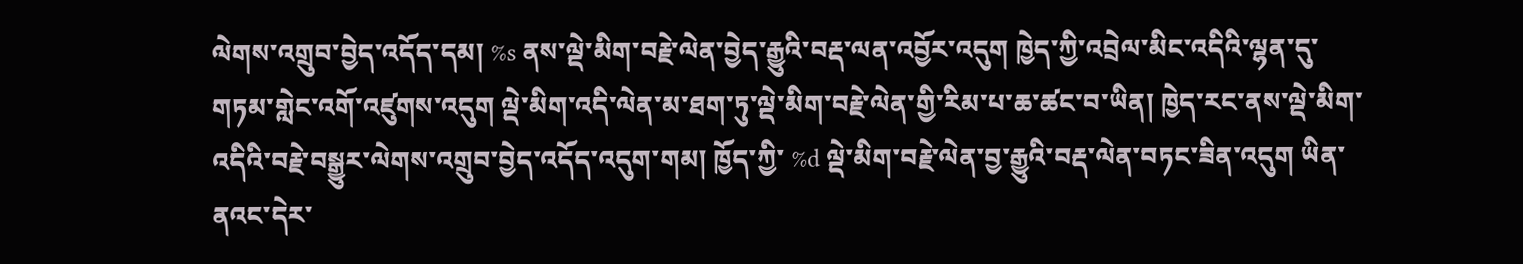ལེགས་འགྲུབ་བྱེད་འདོད་དམ། %s ནས་ལྡེ་མིག་བརྗེ་ལེན་བྱེད་རྒྱུའི་བརྡ་ལན་འབྱོར་འདུག ཁྱེད་ཀྱི་འབྲེལ་མིང་འདིའི་ལྷན་དུ་གཏམ་གླེང་འགོ་འཛུགས་འདུག ལྡེ་མིག་འདི་ལེན་མ་ཐག་ཏུ་ལྡེ་མིག་བརྗེ་ལེན་གྱི་རིམ་པ་ཆ་ཚང་བ་ཡིན། ཁྱེད་རང་ནས་ལྡེ་མིག་འདིའི་བརྗེ་བསྒྱུར་ལེགས་འགྲུབ་བྱེད་འདོད་འདུག་གམ། ཁྱོད་ཀྱི་ %d ལྡེ་མིག་བརྗེ་ལེན་བྱ་རྒྱུའི་བརྡ་ལེན་བཏང་ཟིན་འདུག ཡིན་ནའང་དེར་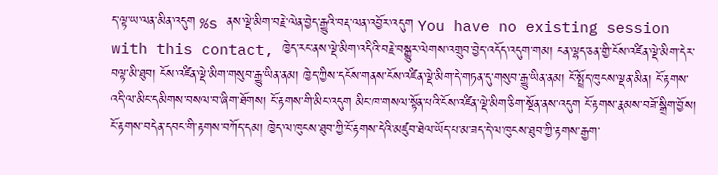ད་ལྟ་ཡ་ལན་མིན་འདུག %s ནས་ལྡེ་མིག་བརྗེ་ལེན་བྱེད་རྒྱུའི་བརྡ་ལན་འབྱོར་འདུག You have no existing session with this contact, ཁྱེད་རང་ནས་ལྡེ་མིག་འདིའི་བརྗེ་བསྒྱུར་ལེགས་འགྲུབ་བྱེད་འདོད་འདུག་གམ། ངན་ལྷད་ཅན་གྱི་ངོས་འཛིན་ལྡེ་མིག་དེར་བལྟ་མི་ཐུབ། ངོས་འཛིན་ལྡེ་མིག་གསུབ་རྒྱུ་ཡིན་ནམ། ཁྱེད་ཀྱིས་དངོས་གནས་ངོས་འཛིན་ལྡེ་མིག་དེ་གཏན་དུ་གསུབ་རྒྱུ་ཡིན་ནམ། ངོ་སྤྲོད་ཁུངས་ལྡན་མིན། ངོ་རྟགས་འདི་ལ་མིང་དམིགས་བསལ་བ་ཞིག་ཐོགས། ངོ་རྟགས་གི་མིང་འདུག མིང་ཁ་གསལ་སྟོན་པའི་ངོས་འཛིན་ལྡེ་མིག་ཅིག་སྔོན་ནས་འདུག ངོ་རྟགས་རྣམས་བཟོ་སྒྲིག་བྱོས། ངོ་རྟགས་བདེན་དབང་གི་རྟགས་བཀོད་དམ། ཁྱེད་ལ་ཁུངས་ཐུབ་ཀྱི་ངོ་རྟགས་དེའི་མཛུབ་ཐེལ་ཡོད་པ་མ་ཟད་དེ་ལ་ཁུངས་ཐུབ་ཀྱི་རྟགས་རྒྱག་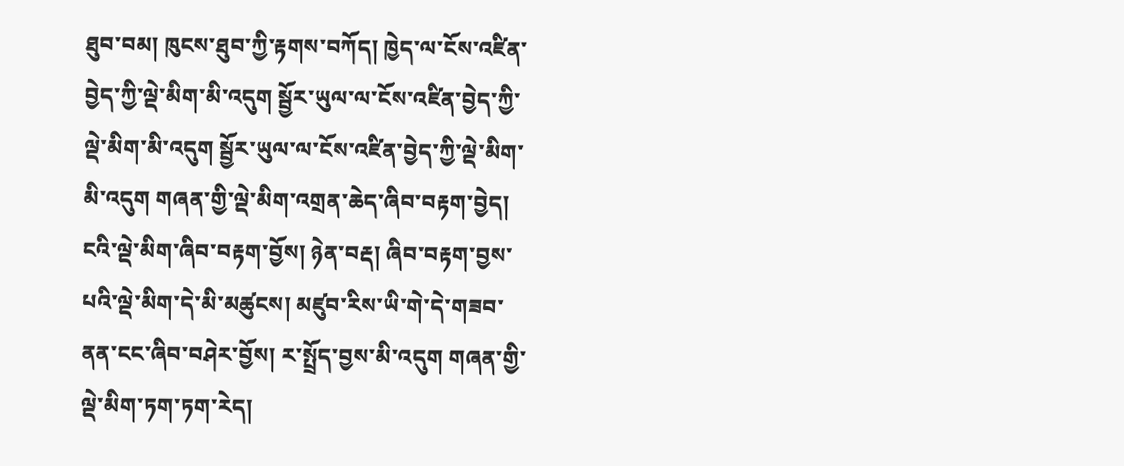ཐུབ་བམ། ཁུངས་ཐུབ་ཀྱི་རྟགས་བཀོད། ཁྱེད་ལ་ངོས་འཛིན་བྱེད་ཀྱི་ལྡེ་མིག་མི་འདུག སྦྱོར་ཡུལ་ལ་ངོས་འཛིན་བྱེད་ཀྱི་ལྡེ་མིག་མི་འདུག སྦྱོར་ཡུལ་ལ་ངོས་འཛིན་བྱེད་ཀྱི་ལྡེ་མིག་མི་འདུག གཞན་གྱི་ལྡེ་མིག་འགྲན་ཆེད་ཞིབ་བརྟག་བྱེད། ངའི་ལྡེ་མིག་ཞིབ་བརྟག་བྱོས། ཉེན་བརྡ། ཞིབ་བརྟག་བྱས་པའི་ལྡེ་མིག་དེ་མི་མཚུངས། མཛུབ་རིས་ཡི་གེ་དེ་གཟབ་ནན་ངང་ཞིབ་བཤེར་བྱོས། ར་སྤྲོད་བྱས་མི་འདུག གཞན་གྱི་ལྡེ་མིག་ཏག་ཏག་རེད།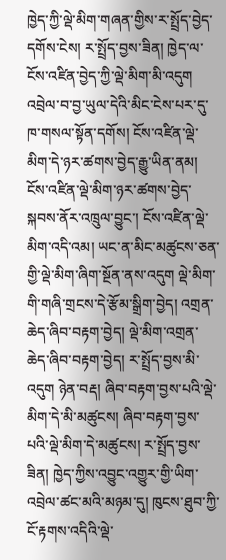ཁྱེད་ཀྱི་ལྡེ་མིག་གཞན་གྱིས་ར་སྤྲོད་བྱེད་དགོས་ངེས། ར་སྤྲོད་བྱས་ཟིན། ཁྱེད་ལ་ངོས་འཛིན་བྱེད་ཀྱི་ལྡེ་མིག་མི་འདུག འབྲེལ་བ་བྱ་ཡུལ་དེའི་མིང་ངེས་པར་དུ་ཁ་གསལ་སྟོན་དགོས། ངོས་འཛིན་ལྡེ་མིག་དེ་ཉར་ཚགས་བྱེད་རྒྱུ་ཡིན་ནམ། ངོས་འཛིན་ལྡེ་མིག་ཉར་ཚགས་བྱེད་སྐབས་ནོར་འཁྲུལ་བྱུང་། ངོས་འཛིན་ལྡེ་མིག་འདི་འམ། ཡང་ན་མིང་མཚུངས་ཅན་གྱི་ལྡེ་མིག་ཞིག་སྔོན་ནས་འདུག ལྡེ་མིག་གི་གཞི་གྲངས་དེ་རྩོམ་སྒྲིག་བྱེད། འགྲན་ཆེད་ཞིབ་བརྟག་བྱེད། ལྡེ་མིག་འགྲན་ཆེད་ཞིབ་བརྟག་བྱེད། ར་སྤྲོད་བྱས་མི་འདུག ཉེན་བརྡ། ཞིབ་བརྟག་བྱས་པའི་ལྡེ་མིག་དེ་མི་མཚུངས། ཞིབ་བརྟག་བྱས་པའི་ལྡེ་མིག་དེ་མཚུངས། ར་སྤྲོད་བྱས་ཟིན། ཁྱེད་ཀྱིས་འབྱུང་འགྱུར་གྱི་ཡིག་འབྲེལ་ཚང་མའི་མཉམ་དུ། ཁུངས་ཐུབ་ཀྱི་ངོ་རྟགས་འདིའི་ལྡེ་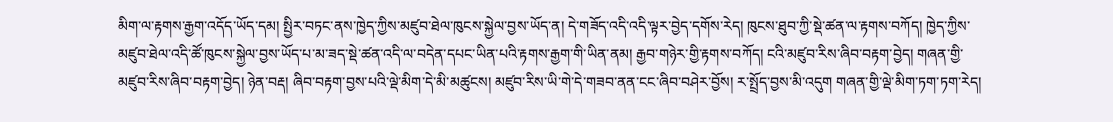མིག་ལ་རྟགས་རྒྱག་འདོད་ཡོད་དམ། སྤྱིར་བཏང་ནས་ཁྱེད་ཀྱིས་མཛུབ་ཐེལ་ཁུངས་སྐྱེལ་བྱས་ཡོད་ན། དེ་གཟོད་འདི་འདི་ལྟར་བྱེད་དགོས་རེད། ཁུངས་ཐུབ་ཀྱི་སྡེ་ཚན་ལ་རྟགས་བཀོད། ཁྱེད་ཀྱིས་མཛུབ་ཐེལ་འདི་ཚོ་ཁུངས་སྐྱེལ་བྱས་ཡོད་པ་མ་ཟད་སྡེ་ཚན་འདི་ལ་བདེན་དཔང་ཡིན་པའི་རྟགས་རྒྱག་གི་ཡིན་ནམ། རྒྱབ་གཉེར་གྱི་རྟགས་བཀོད། ངའི་མཛུབ་རིས་ཞིབ་བརྟག་བྱེད། གཞན་གྱི་མཛུབ་རིས་ཞིབ་བརྟག་བྱེད། ཉེན་བརྡ། ཞིབ་བརྟག་བྱས་པའི་ལྡེ་མིག་དེ་མི་མཚུངས། མཛུབ་རིས་ཡི་གེ་དེ་གཟབ་ནན་ངང་ཞིབ་བཤེར་བྱོས། ར་སྤྲོད་བྱས་མི་འདུག གཞན་གྱི་ལྡེ་མིག་ཏག་ཏག་རེད།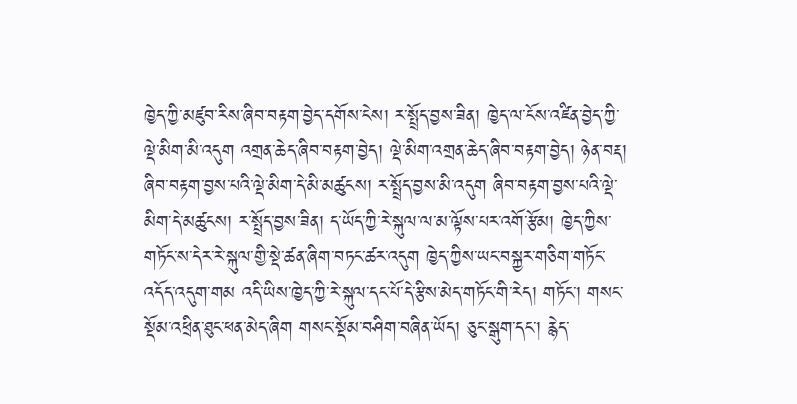ཁྱེད་ཀྱི་མཛུབ་རིས་ཞིབ་བརྟག་བྱེད་དགོས་ངེས། ར་སྤྲོད་བྱས་ཟིན། ཁྱེད་ལ་ངོས་འཛིན་བྱེད་ཀྱི་ལྡེ་མིག་མི་འདུག འགྲན་ཆེད་ཞིབ་བརྟག་བྱེད། ལྡེ་མིག་འགྲན་ཆེད་ཞིབ་བརྟག་བྱེད། ཉེན་བརྡ། ཞིབ་བརྟག་བྱས་པའི་ལྡེ་མིག་དེ་མི་མཚུངས། ར་སྤྲོད་བྱས་མི་འདུག ཞིབ་བརྟག་བྱས་པའི་ལྡེ་མིག་དེ་མཚུངས། ར་སྤྲོད་བྱས་ཟིན། ད་ཡོད་ཀྱི་རེ་སྐུལ་ལ་མ་ལྟོས་པར་འགོ་རྩོམ། ཁྱེད་ཀྱིས་གཏོང་ས་དེར་རེ་སྐུལ་གྱི་སྡེ་ཚན་ཞིག་བཏང་ཚར་འདུག ཁྱེད་ཀྱིས་ཡང་བསྐྱར་གཅིག་གཏོང་འདོད་འདུག་གམ འདི་ཡིས་ཁྱེད་ཀྱི་རེ་སྐུལ་དང་པོ་དེ་རྩིས་མེད་གཏོང་གི་རེད། གཏོང་། གསང་སྡོམ་འཕྲིན་ཐུང་ཕན་མེད་ཞིག གསང་སྡོམ་བཤིག་བཞིན་ཡོད། ཅུང་སྒུག་དང་། རྙེད་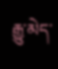རྒྱུ་མེད་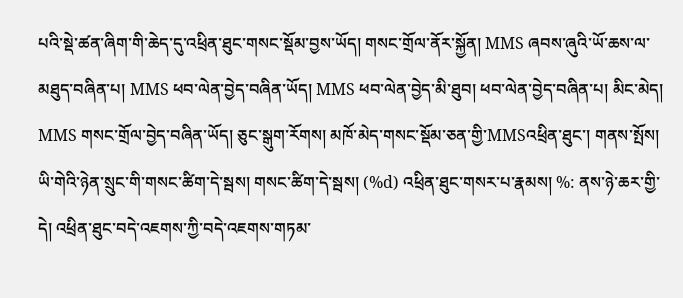པའི་སྡེ་ཚན་ཞིག་གི་ཆེད་དུ་འཕྲིན་ཐུང་གསང་སྡོམ་བྱས་ཡོད། གསང་གྲོལ་ནོར་སྐྱོན། MMS ཞབས་ཞུའི་ཡོ་ཆས་ལ་མཐུད་བཞིན་པ། MMS ཕབ་ལེན་བྱེད་བཞིན་ཡོད། MMS ཕབ་ལེན་བྱེད་མི་ཐུབ། ཕབ་ལེན་བྱེད་བཞིན་པ། མིང་མེད། MMS གསང་གྲོལ་བྱེད་བཞིན་ཡོད། ཅུང་སྒུག་རོགས། མཁོ་མེད་གསང་སྡོམ་ཅན་གྱི་MMSའཕྲིན་ཐུང་། གནས་སྤོས། ཡི་གེའི་ཉེན་སྲུང་གི་གསང་ཚིག་དེ་སྦས། གསང་ཚིག་དེ་སྦས། (%d) འཕྲིན་ཐུང་གསར་པ་རྣམས། %: ནས་ཉེ་ཆར་གྱི་དེ། འཕྲིན་ཐུང་བདེ་འཇགས་ཀྱི་བདེ་འཇགས་གཏམ་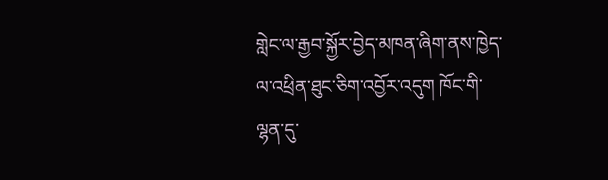གླེང་ལ་རྒྱབ་སྐྱོར་བྱེད་མཁན་ཞིག་ནས་ཁྱེད་ལ་འཕྲིན་ཐུང་ཅིག་འབྱོར་འདུག ཁོང་གི་ལྷན་དུ་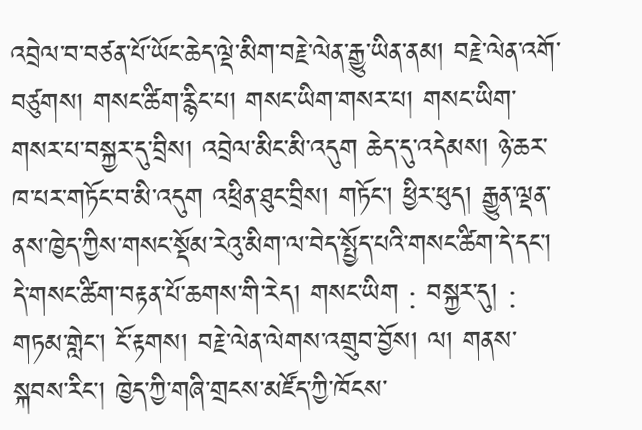འབྲེལ་བ་བཙན་པོ་ཡོང་ཆེད་ལྡེ་མིག་བརྗེ་ལེན་རྒྱུ་ཡིན་ནམ། བརྗེ་ལེན་འགོ་བཙུགས། གསང་ཚིག་རྙིང་པ། གསང་ཡིག་གསར་པ། གསང་ཡིག་གསར་པ་བསྐྱར་དུ་བྲིས། འབྲེལ་མིང་མི་འདུག ཆེད་དུ་འདེམས། ཉེ་ཆར་ཁ་པར་གཏོང་བ་མི་འདུག འཕྲིན་ཐུང་བྲིས། གཏོང་། ཕྱིར་ཕུད། རྒྱུན་ལྡན་ནས་ཁྱེད་ཀྱིས་གསང་སྡོམ་རེའུ་མིག་ལ་བེད་སྤྱོད་པའི་གསང་ཚིག་དེ་དང་། དེ་གསང་ཚིག་བརྟན་པོ་ཆགས་གི་རེད། གསང་ཡིག : བསྐྱར་དུ། : གཏམ་གླེང་། ངོ་རྟགས། བརྗེ་ལེན་ལེགས་འགྲུབ་བྱོས། ལ། གནས་སྐབས་རིང་། ཁྱེད་ཀྱི་གཞི་གྲངས་མཛོད་ཀྱི་ཁོངས་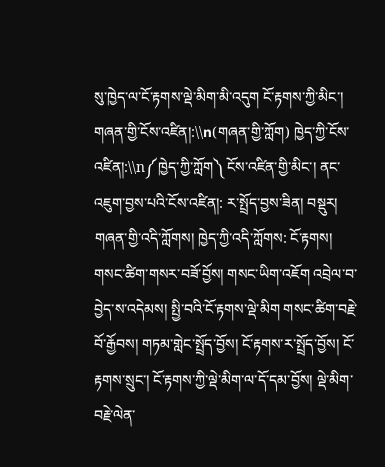སུ་ཁྱེད་ལ་ངོ་རྟགས་ལྡེ་མིག་མི་འདུག ངོ་རྟགས་ཀྱི་མིང་། གཞན་གྱི་ངོས་འཛིན།:\\n(གཞན་གྱི་ཀློག) ཁྱེད་ཀྱི་ངོས་འཛིན།:\\n༼ཁྱེད་ཀྱི་ཀློག༽ ངོས་འཛིན་གྱི་མིང་། ནང་འཇུག་བྱས་པའི་ངོས་འཛིན།: ར་སྤྲོད་བྱས་ཟིན། བསྡུར། གཞན་གྱི་འདི་ཀློགས། ཁྱེད་ཀྱི་འདི་ཀློགས: ངོ་རྟགས། གསང་ཚིག་གསར་བཟོ་བྱོས། གསང་ཡིག་འཇོག འབྲེལ་བ་བྱེད་ས་འདེམས། སྤྱི་བའི་ངོ་རྟགས་ལྡེ་མིག གསང་ཚིག་བརྗེ་བོ་རྒྱོབས། གཏམ་གླེང་སྤྲོད་བྱོས། ངོ་རྟགས་ར་སྤྲོད་བྱོས། ངོ་རྟགས་སྲུང་། ངོ་རྟགས་ཀྱི་ལྡེ་མིག་ལ་དོ་དམ་བྱོས། ལྡེ་མིག་བརྗེ་ལེན་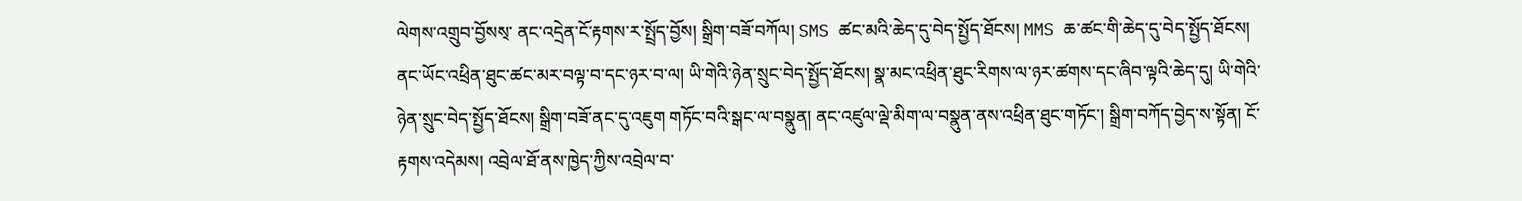ལེགས་འགྲུབ་བྱོསས྄་ ནང་འདྲེན་ངོ་རྟགས་ར་སྤྲོད་བྱོས། སྒྲིག་བཟོ་བཀོལ། SMS ཚང་མའི་ཆེད་དུ་བེད་སྤྱོད་ཐོངས། MMS ཆ་ཚང་གི་ཆེད་དུ་བེད་སྤྱོད་ཐོངས། ནང་ཡོང་འཕྲིན་ཐུང་ཚང་མར་བལྟ་བ་དང་ཉར་བ་ལ། ཡི་གེའི་ཉེན་སྲུང་བེད་སྤྱོད་ཐོངས། སྣ་མང་འཕྲིན་ཐུང་རིགས་ལ་ཉར་ཚགས་དང་ཞིབ་ལྟའི་ཆེད་དུ། ཡི་གེའི་ཉེན་སྲུང་བེད་སྤྱོད་ཐོངས། སྒྲིག་བཟོ་ནང་དུ་འཇུག གཏོང་བའི་སྒང་ལ་བསྣུན། ནང་འཛུལ་ལྡེ་མིག་ལ་བསྣུན་ནས་འཕྲིན་ཐུང་གཏོང་། སྒྲིག་བཀོད་བྱེད་ས་སྟོན། ངོ་རྟགས་འདེམས། འབྲེལ་ཐོ་ནས་ཁྱེད་ཀྱིས་འབྲེལ་བ་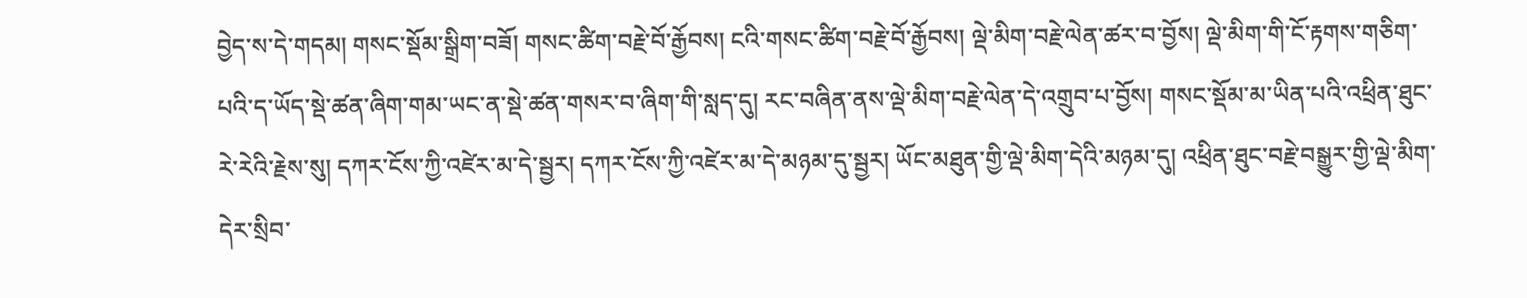བྱེད་ས་དེ་གདམ། གསང་སྡོམ་སྒྲིག་བཟོ། གསང་ཚིག་བརྗེ་བོ་རྒྱོབས། ངའི་གསང་ཚིག་བརྗེ་བོ་རྒྱོབས། ལྡེ་མིག་བརྗེ་ལེན་ཚར་བ་བྱོས། ལྡེ་མིག་གི་ངོ་རྟགས་གཅིག་པའི་ད་ཡོད་སྡེ་ཚན་ཞིག་གམ་ཡང་ན་སྡེ་ཚན་གསར་བ་ཞིག་གི་སླད་དུ། རང་བཞིན་ནས་ལྡེ་མིག་བརྗེ་ལེན་དེ་འགྲུབ་པ་བྱོས། གསང་སྡོམ་མ་ཡིན་པའི་འཕྲིན་ཐུང་རེ་རེའི་རྗེས་སུ། དཀར་ངོས་ཀྱི་འཛེར་མ་དེ་སྦྱར། དཀར་ངོས་ཀྱི་འཛེར་མ་དེ་མཉམ་དུ་སྦྱར། ཡོང་མཐུན་གྱི་ལྡེ་མིག་དེའི་མཉམ་དུ། འཕྲིན་ཐུང་བརྗེ་བསྒྱུར་གྱི་ལྡེ་མིག་དེར་སྲིབ་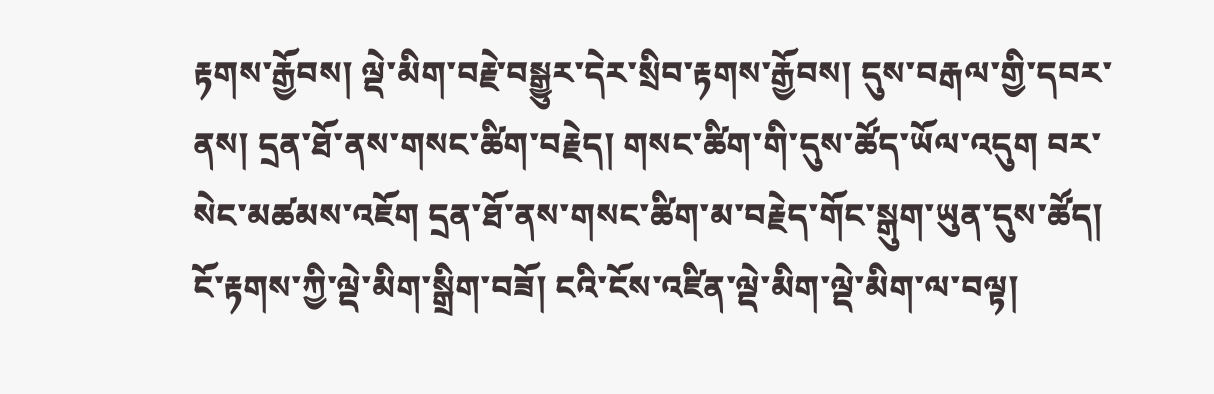རྟགས་རྒྱོབས། ལྡེ་མིག་བརྗེ་བསྒྱུར་དེར་སྲིབ་རྟགས་རྒྱོབས། དུས་བརྒལ་གྱི་དབར་ནས། དྲན་ཐོ་ནས་གསང་ཚིག་བརྗེད། གསང་ཚིག་གི་དུས་ཚོད་ཡོལ་འདུག བར་སེང་མཚམས་འཇོག དྲན་ཐོ་ནས་གསང་ཚིག་མ་བརྗེད་གོང་སྒུག་ཡུན་དུས་ཚོད། ངོ་རྟགས་ཀྱི་ལྡེ་མིག་སྒྲིག་བཟོ། ངའི་ངོས་འཛིན་ལྡེ་མིག་ལྡེ་མིག་ལ་བལྟ།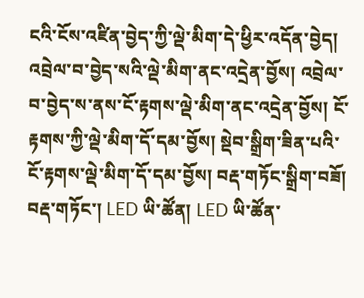ངའི་ངོས་འཛིན་བྱེད་ཀྱི་ལྡེ་མིག་དེ་ཕྱིར་འདོན་བྱེད། འབྲེལ་བ་བྱེད་སའི་ལྡེ་མིག་ནང་འདྲེན་བྱོས། འབྲེལ་བ་བྱེད་ས་ནས་ངོ་རྟགས་ལྡེ་མིག་ནང་འདྲེན་བྱོས། ངོ་རྟགས་ཀྱི་ལྡེ་མིག་དོ་དམ་བྱོས། སྡེབ་སྒྲིག་ཟིན་པའི་ངོ་རྟགས་ལྡེ་མིག་དོ་དམ་བྱོས། བརྡ་གཏོང་སྒྲིག་བཟོ། བརྡ་གཏོང་། LED ཡི་ཚོན། LED ཡི་ཚོན་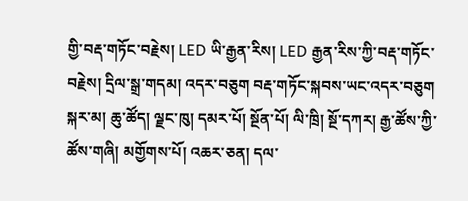གྱི་བརྡ་གཏོང་བརྗེས། LED ཡི་རྒྱན་རིས། LED རྒྱན་རིས་ཀྱི་བརྡ་གཏོང་བརྗེས། དྲིལ་སྒྲ་གདམ། འདར་བཅུག བརྡ་གཏོང་སྐབས་ཡང་འདར་བཅུག སྐར་མ། ཆུ་ཚོད། ལྗང་ཁུ། དམར་པོ། སྔོན་པོ། ལི་ཁྲི། སྔོ་དཀར། རྒྱ་ཚོས་ཀྱི་ཚོས་གཞི། མགྱོགས་པོ། འཆར་ཅན། དལ་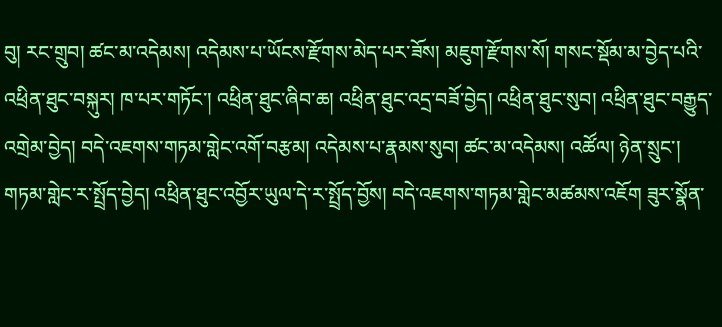བུ། རང་གྲུབ། ཚང་མ་འདེམས། འདེམས་པ་ཡོངས་རྫོགས་མེད་པར་ཟོས། མཇུག་རྫོགས་སོ། གསང་སྡོམ་མ་བྱེད་པའི་འཕྲིན་ཐུང་བསྐུར། ཁ་པར་གཏོང་། འཕྲིན་ཐུང་ཞིབ་ཆ། འཕྲིན་ཐུང་འདྲ་བཟོ་བྱེད། འཕྲིན་ཐུང་སུབ། འཕྲིན་ཐུང་བརྒྱུད་འགྲེམ་བྱེད། བདེ་འཇགས་གཏམ་གླེང་འགོ་བརྩམ། འདེམས་པ་རྣམས་སུབ། ཚང་མ་འདེམས། འཚོལ། ཉེན་སྲུང་། གཏམ་གླེང་ར་སྤྲོད་བྱེད། འཕྲིན་ཐུང་འབྱོར་ཡུལ་དེ་ར་སྤྲོད་བྱོས། བདེ་འཇགས་གཏམ་གླེང་མཚམས་འཇོག ཟུར་སྣོན་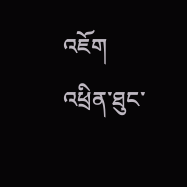འཇོག འཕྲིན་ཐུང་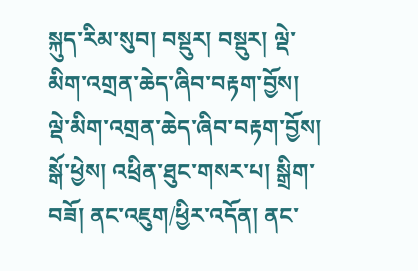སྐུད་རིམ་སུབ། བསྡུར། བསྡུར། ལྡེ་མིག་འགྲན་ཆེད་ཞིབ་བརྟག་བྱོས། ལྡེ་མིག་འགྲན་ཆེད་ཞིབ་བརྟག་བྱོས། སྒོ་ཕྱེས། འཕྲིན་ཐུང་གསར་པ། སྒྲིག་བཟོ། ནང་འཇུག/ཕྱིར་འདོན། ནང་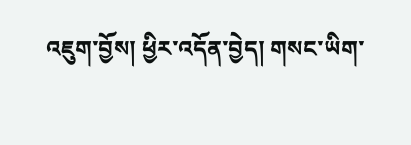འཇུག་བྱོས། ཕྱིར་འདོན་བྱེད། གསང་ཡིག་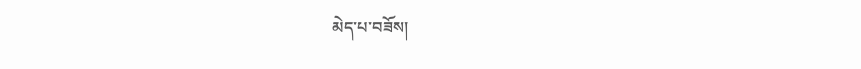མེད་པ་བཟོས།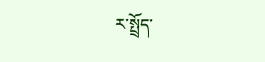ར་སྤྲོད་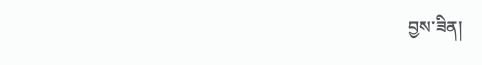བྱས་ཟིན།